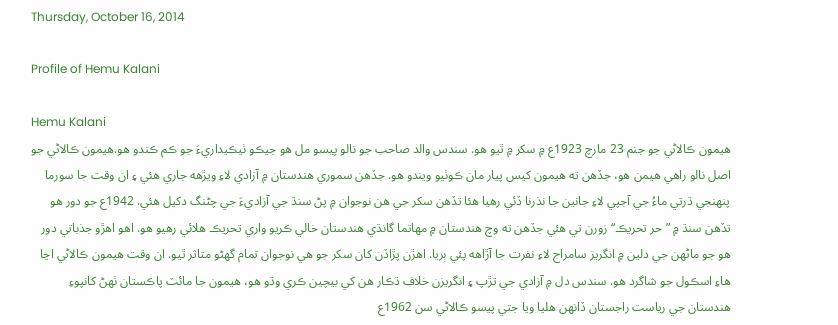Thursday, October 16, 2014

Profile of Hemu Kalani

Hemu Kalani
هيمون ڪالاڻي جو جنم 23 مارچ 1923ع ۾ سکر ۾ ٿيو هو. سندس والد صاحب جو نالو پيسو مل هو جيڪو ٺيڪيداريءَ جو ڪم ڪندو هو.هيمون ڪالاڻي جو اصل نالو راهي هيمن هو، جڏهن ته هيمون کيس پيار مان ڪوٺيو ويندو هو. جڏهن سموري هندستان ۾ آزادي لاءِ ويڙهه جاري هئي ۽ ان وقت جا سورما پنهنجي ڌرتي ماءُ جي آجپي لاءِ جانين جا نذرنا ڏئي رهيا هئا تڏهن سکر جي هن نوجوان ۾ پڻ سنڌ جي آزاديءَ جي چڻنگ دکيل هئي. 1942ع جو دور هو تڏهن سنڌ ۾ ”حر تحريڪ“ زورن تي هئي جڏهن ته وچ هندستان ۾ مهاتما گانڌي هندستان خالي ڪريو واري تحريڪ هلائي رهيو هو. اهو اهڙو جذباتي دور هو جو ماڻهن جي دلين ۾ انگريز سامراج لاءِ نفرت جا آڙاهه پئي ٻريا. اهڙن پڙاڏن کان سکر جو هي نوجوان تمام گهڻو متاثر ٿيو. ان وقت هيمون ڪالاڻي اڃا هاءِ اسڪول جو شاگرد هو. سندس دل ۾ آزادي جي تڙپ ۽ انگريزن خلاف ڌڪار هن کي بيچين ڪري وڌو هو، هيمون جا مائٽ پاڪستان ٺهڻ کانپوءِ هندستان جي رياست راجستان ڏانهن هليا ويا جتي پيسو ڪالاڻي سن 1962ع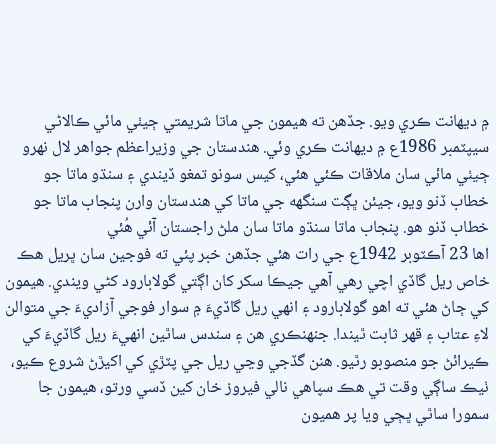۾ ديهانت ڪري ويو. جڏهن ته هيمون جي ماتا شريمتي ڄيٺي مائي ڪالاڻي سيپٽمبر 1986ع ۾ ديهانت ڪري وئي. هندستان جي وزيراعظم جواهر لال نهرو ڄيٺي مائي سان ملاقات ڪئي هئي، کيس سونو تمغو ڏيندي ۽ سنڌو ماتا جو خطاب ڏنو ويو، جيئن ڀڳت سنگهه جي ماتا کي هندستان وارن پنجاب ماتا جو خطاب ڏنو هو. پنجاب ماتا سنڌو ماتا سان ملڻ راجستان آئي هُئي
اها 23 آڪٽوبر 1942ع جي رات هئي جڏهن خبر پئي ته فوجين سان ڀريل هڪ خاص ريل گاڏي اچي رهي آهي جيڪا سکر کان اڳتي گولابارود کڻي ويندي. هيمون کي ڄاڻ هئي ته اهو گولابارود ۽ انهي ريل گاڏيءَ ۾ سوار فوجي آزاديءَ جي متوالن لاءِ عتاب ۽ قهر ثابت ٿيندا. جنهنڪري هن ۽ سندس ساٿين انهيءَ ريل گاڏيءَ کي ڪيرائڻ جو منصوبو رٿيو. هنن گڏجي وڃي ريل جي پٽڙي کي اکيڙڻ شروع ڪيو، ٺيڪ ساڳي وقت تي هڪ سپاهي نالي فيروز خان کين ڏسي ورتو، هيمون جا سمورا ساٿي ڀڄي ويا پر هميون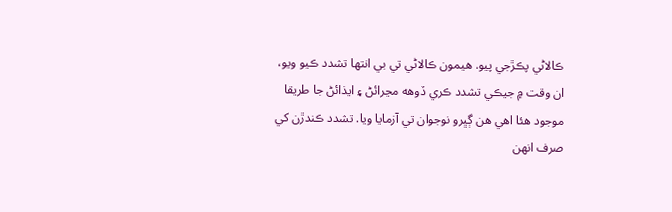ڪالاڻي پڪڙجي پيو. هيمون ڪالاڻي تي بي انتها تشدد ڪيو ويو، ان وقت ۾ جيڪي تشدد ڪري ڏوهه مڃرائڻ ۽ ايذائڻ جا طريقا موجود هئا اهي هن ڳڀرو نوجوان تي آزمايا ويا. تشدد ڪندڙن کي صرف انهن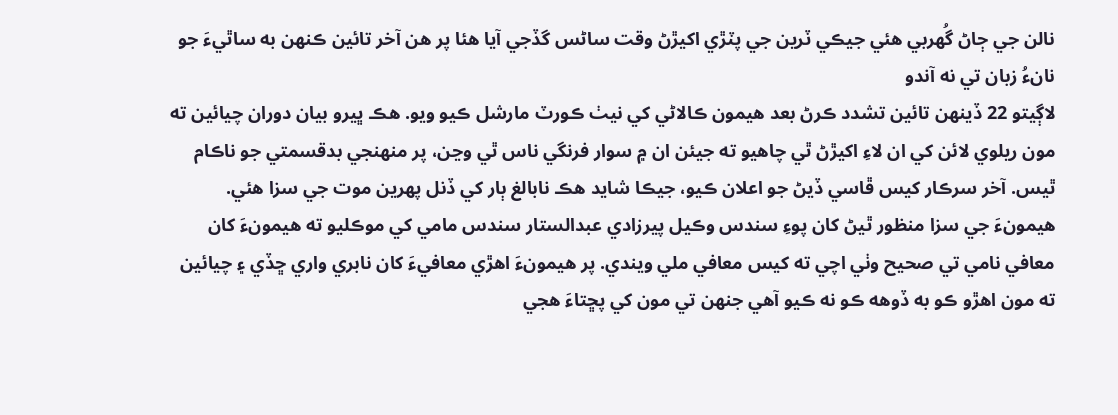نالن جي ڄاڻ گُهربي هئي جيڪي ٽرين جي پٽڙي اکيڙڻ وقت ساڻس گڏجي آيا هئا پر هن آخر تائين ڪنهن به ساٿيءَ جو نانءُ زبان تي نه آندو
لاڳيتو 22 ڏينهن تائين تشدد ڪرڻ بعد هيمون ڪالاڻي کي نيٺ ڪورٽ مارشل ڪيو ويو. هڪ ڀيرو بيان دوران چيائين ته مون ريلوي لائن کي ان لاءِ اکيڙڻ ٿي چاهيو ته جيئن ان ۾ سوار فرنگي ناس ٿي وڃن، پر منهنجي بدقسمتي جو ناڪام ٿيس. آخر سرڪار کيس ڦاسي ڏيڻ جو اعلان ڪيو، جيڪا شايد هڪ نابالغ ٻار کي ڏنل پهرين موت جي سزا هئي. هيمونءَ جي سزا منظور ٿيڻ کان پوءِ سندس وڪيل پيرزادي عبدالستار سندس مامي کي موڪليو ته هيمونءَ کان معافي نامي تي صحيح وٺي اچي ته کيس معافي ملي ويندي. پر هيمونءَ اهڙي معافيءَ کان نابري واري ڇڏي ۽ چيائين ته مون اهڙو ڪو به ڏوهه ڪو نه ڪيو آهي جنهن تي مون کي پڇتاءَ هجي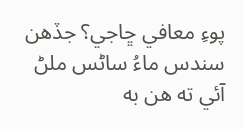پوءِ معافي ڇاجي؟ جڏهن سندس ماءُ ساڻس ملڻ آئي ته هن به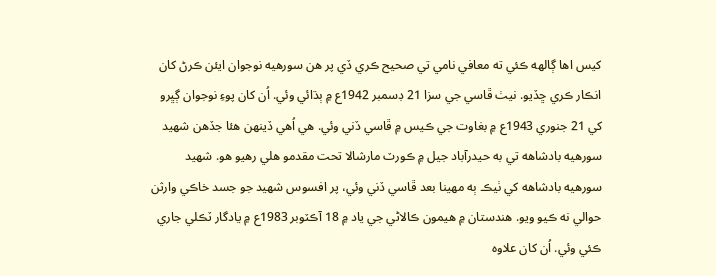کيس اها ڳالهه ڪئي ته معافي نامي تي صحيح ڪري ڏي پر هن سورهيه نوجوان ايئن ڪرڻ کان انڪار ڪري ڇڏيو. نيٺ ڦاسي جي سزا 21 ڊسمبر 1942ع ۾ ٻڌائي وئي. اُن کان پوءِ نوجوان ڳڀرو کي 21 جنوري 1943ع ۾ بغاوت جي ڪيس ۾ ڦاسي ڏني وئي. هي اُهي ڏينهن هئا جڏهن شهيد سورهيه بادشاهه تي به حيدرآباد جيل ۾ ڪورٽ مارشالا تحت مقدمو هلي رهيو هو. شهيد سورهيه بادشاهه کي ٺيڪ ٻه مهينا بعد ڦاسي ڏني وئي، پر افسوس شهيد جو جسد خاڪي وارثن حوالي نه ڪيو ويو. هندستان ۾ هيمون ڪالاڻي جي ياد ۾ 18 آڪٽوبر 1983ع ۾ يادگار ٽڪلي جاري ڪئي وئي. اُن کان علاوه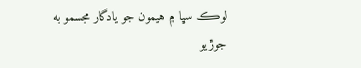لوڪ سڀا ۾ هيمون جو يادگار مجسمو به جوڙيو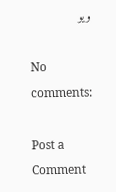ويو

No comments:

Post a Comment